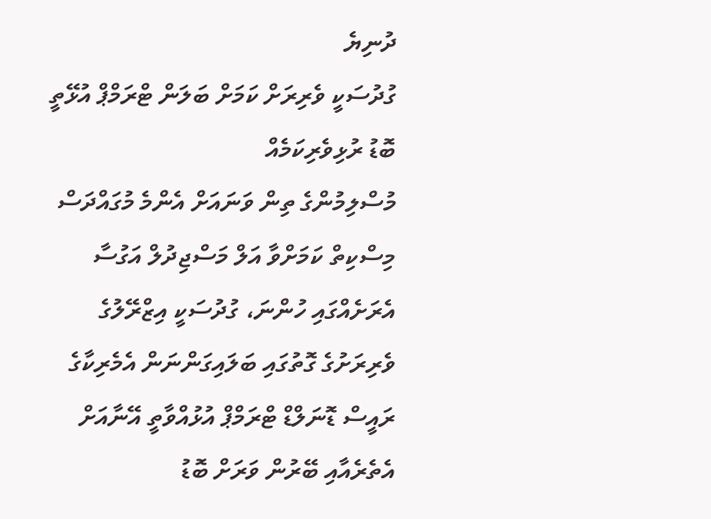ދުނިޔެ
ގުދުސަކީ ވެރިރަށް ކަމަށް ބަލަން ޓްރަމްޕް އުޅޭތީ ބޮޑު ރުޅިވެރިކަމެއް
މުސްލިމުންގެ ތިން ވަނައަށް އެންމެ މުގައްދަސް މިސްކިތް ކަމަށްވާ އަލް މަސްޖިދުލް އަގުސާ އެރަށެއްގައި ހުންނަ، ގުދުސަކީ އިޒްރޭލުގެ ވެރިރަށުގެ ގޮތުގައި ބަލައިގަންނަން އެމެރިކާގެ ރައީސް ޑޮނަލްޑް ޓްރަމްޕް އުޅުއްވާތީ އޭނާއަށް އެތެރެއާއި ބޭރުން ވަރަށް ބޮޑު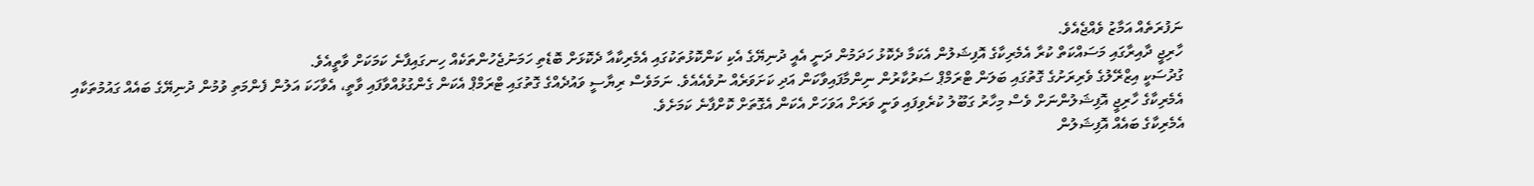ނަފުރަތެއް އަމާޒު ވެއްޖެއެވެ.
ހާރިޖީ ދާއިރާގައި މަސައްކަތް ކުރާ އެމެރިކާގެ އޮފިޝަލުން އެކަމާ ދެކޮޅު ހަދަމުން ދަނީ އެއީ ދުނިޔޭގެ އެކި ކަންކޮޅުތަކުގައި އެމެރިކާއާ ދެކޮޅަށް ބޮޑެތި ހަމަނުޖެހުންތަކެއް ހިނގައިފާނެ ކަމަކަށް ވާތީއެވެ.
ގުދުސަކީ އިޒްރޭލުގެ ވެރިރަށުގެ ގޮތުގައި ބަލަން ޓްރަމްޕް ސަރުކާރުން ނިންމާފައިވާކަން އަދި ކަށަވަރެއް ނުވެއެއެވެ. ނަމަވެސް ރިޔާސީ ވައުދެއްގެ ގޮތުގައި ޓްރަމްޕް އެކަން ގެންގުޅުއްވާފައި ވާތީ، އެވާހަކަ އަލުން ފެންމަތި ވުމުން ދުނިޔޭގެ ބައެއް ގައުމުތަކާއި އެމެރިކާގެ ހާރިޖީ އޮފިޝަލުންނަށް ވެސް މިހާރު ގަބޫލު ކުރެވިފައި ވަނީ ވަރަށް އަވަހަށް އެކަން އެގޮތަށް ކޮށްފާނެ ކަމަށެވެ.
އެމެރިކާގެ ބައެއް އޮފިޝަލުން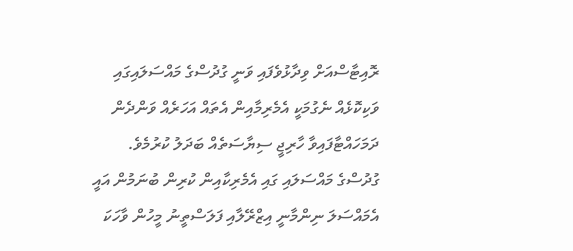ރޮއިޓާސްއަށް ވިދާޅުވެފައި ވަނީ ގުދުސްގެ މައްސަލައިގައި ވަކިކޮޅެއް ނެގުމަކީ އެމެރިމާއިން އެތައް އަހަރެއް ވަންދެން ދަމަހައްޓާފައިވާ ހާރިޖީ ސިޔާސަތެއް ބަދަލު ކުރުމެވެ. ގުދުސްގެ މައްސަލައި ގައި އެމެރިކާއިން ކުރިން ބުނަމުން އައީ އެމައްސަލަ ނިންމާނީ އިޒްރޭލާއި ފަލަސްތީނު މީހުން ވާހަކަ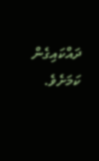ދައްކައިގެން ކަމަށެވެ.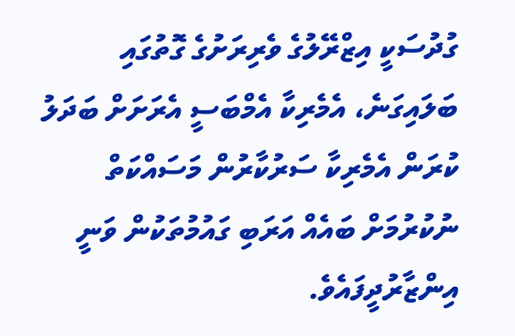ގުދުސަކީ އިޒްރޭލުގެ ވެރިރަށުގެ ގޮތުގައި ބަލައިގަނެ، އެމެރިކާ އެމްބަސީ އެރަށަށް ބަދަލު ކުރަން އެމެރިކާ ސަރުކާރުން މަސައްކަތް ނުކުރުމަށް ބައެއް އަރަބި ގައުމުތަކުން ވަނީ އިންޒާރުދީފައެވެ.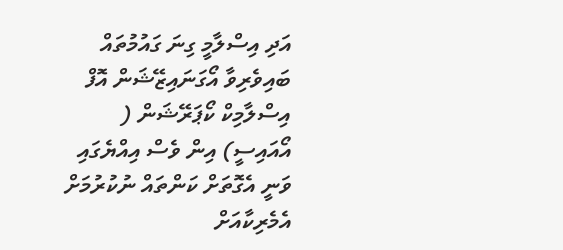އަދި އިސްލާމީ ގިނަ ގައުމުތައް ބައިވެރިވާ އޯގަނައިޒޭޝަން އޮފް އިސްލާމިކް ކޯޕަރޭޝަން ( އޯއައިސީ) އިން ވެސް އިއްޔެގައި ވަނީ އެގޮތަށް ކަންތައް ނުކުރުމަށް އެމެރިކާއަށް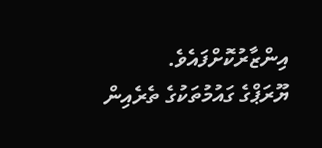އިންޒާރުކޮށްފައެވެ.
ޔޫރަޕްގެ ގައުމުތަކުގެ ތެރެއިން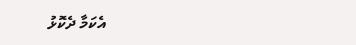އެކަމާ ދެކޮޅު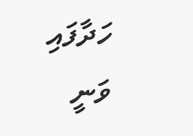ހަދާފައި ވަނީ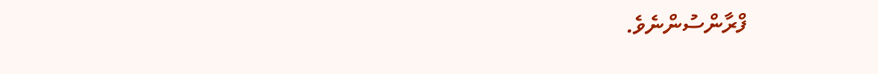ފްރާންސުންނެވެ.